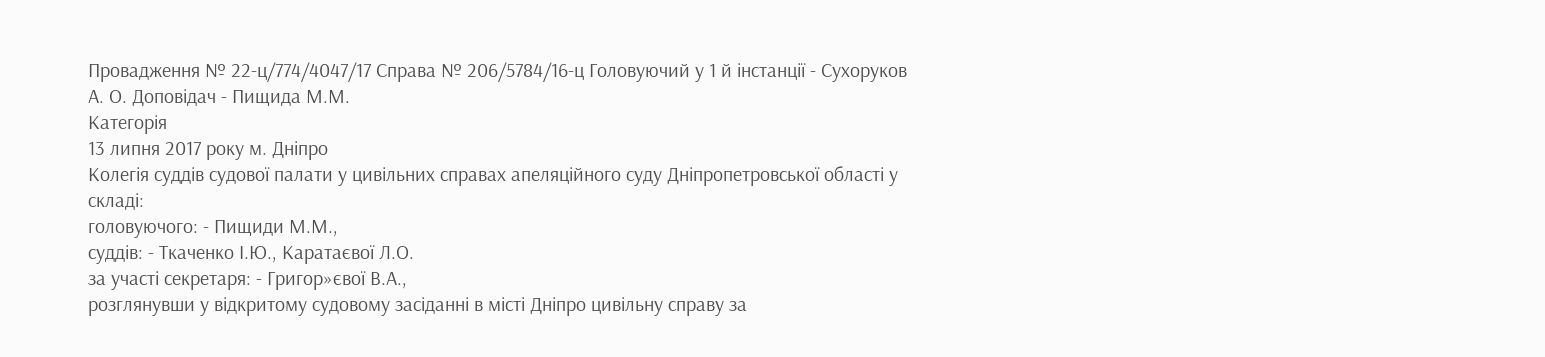Провадження № 22-ц/774/4047/17 Справа № 206/5784/16-ц Головуючий у 1 й інстанції - Сухоруков А. О. Доповідач - Пищида М.М.
Категорія
13 липня 2017 року м. Дніпро
Колегія суддів судової палати у цивільних справах апеляційного суду Дніпропетровської області у складі:
головуючого: - Пищиди М.М.,
суддів: - Ткаченко І.Ю., Каратаєвої Л.О.
за участі секретаря: - Григор»євої В.А.,
розглянувши у відкритому судовому засіданні в місті Дніпро цивільну справу за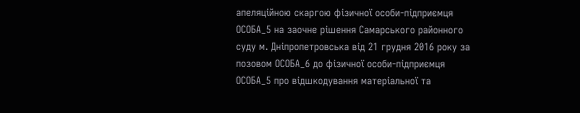апеляційною скаргою фізичної особи-підприємця ОСОБА_5 на заочне рішення Самарського районного суду м. Дніпропетровська від 21 грудня 2016 року за позовом ОСОБА_6 до фізичної особи-підприємця ОСОБА_5 про відшкодування матеріальної та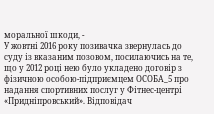моральної шкоди, -
У жовтні 2016 року позивачка звернулась до суду із вказаним позовом, посилаючись на те, що у 2012 році нею було укладено договір з фізичною особою-підприємцем ОСОБА_5 про надання спортивних послуг у Фітнес-центрі «Придніпровський». Відповідач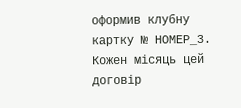оформив клубну картку № НОМЕР_3.
Кожен місяць цей договір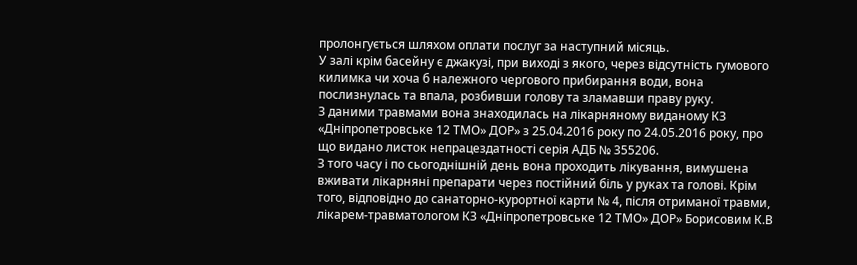пролонгується шляхом оплати послуг за наступний місяць.
У залі крім басейну є джакузі, при виході з якого, через відсутність гумового килимка чи хоча б належного чергового прибирання води, вона послизнулась та впала, розбивши голову та зламавши праву руку.
З даними травмами вона знаходилась на лікарняному виданому КЗ «Дніпропетровське 12 ТМО» ДОР» з 25.04.2016 року по 24.05.2016 року, про що видано листок непрацездатності серія АДБ № 355206.
З того часу і по сьогоднішній день вона проходить лікування, вимушена вживати лікарняні препарати через постійний біль у руках та голові. Крім того, відповідно до санаторно-курортної карти № 4, після отриманої травми, лікарем-травматологом КЗ «Дніпропетровське 12 ТМО» ДОР» Борисовим К.В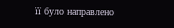її було направлено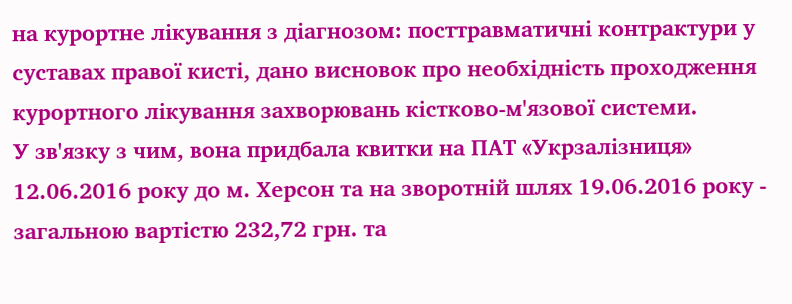на курортне лікування з діагнозом: посттравматичні контрактури у суставах правої кисті, дано висновок про необхідність проходження курортного лікування захворювань кістково-м'язової системи.
У зв'язку з чим, вона придбала квитки на ПАТ «Укрзалізниця» 12.06.2016 року до м. Херсон та на зворотній шлях 19.06.2016 року - загальною вартістю 232,72 грн. та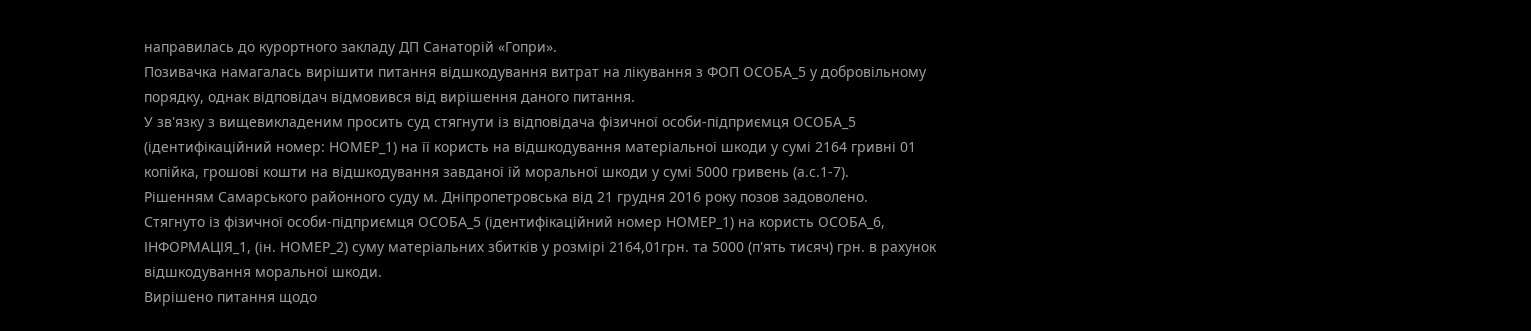направилась до курортного закладу ДП Санаторій «Гопри».
Позивачка намагалась вирішити питання відшкодування витрат на лікування з ФОП ОСОБА_5 у добровільному порядку, однак відповідач відмовився від вирішення даного питання.
У зв'язку з вищевикладеним просить суд стягнути із відповідача фізичної особи-підприємця ОСОБА_5 (ідентифікаційний номер: НОМЕР_1) на її користь на відшкодування матеріальної шкоди у сумі 2164 гривні 01 копійка, грошові кошти на відшкодування завданої їй моральної шкоди у сумі 5000 гривень (а.с.1-7).
Рішенням Самарського районного суду м. Дніпропетровська від 21 грудня 2016 року позов задоволено.
Стягнуто із фізичної особи-підприємця ОСОБА_5 (ідентифікаційний номер НОМЕР_1) на користь ОСОБА_6, ІНФОРМАЦІЯ_1, (ін. НОМЕР_2) суму матеріальних збитків у розмірі 2164,01грн. та 5000 (п'ять тисяч) грн. в рахунок відшкодування моральної шкоди.
Вирішено питання щодо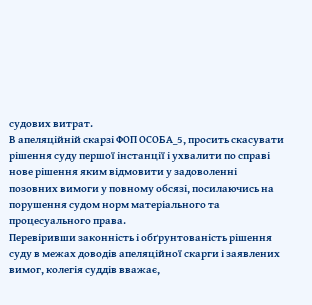судових витрат.
В апеляційній скарзі ФОП ОСОБА_5, просить скасувати рішення суду першої інстанції і ухвалити по справі нове рішення яким відмовити у задоволенні позовних вимоги у повному обсязі, посилаючись на порушення судом норм матеріального та процесуального права.
Перевіривши законність і обґрунтованість рішення суду в межах доводів апеляційної скарги і заявлених вимог, колегія суддів вважає,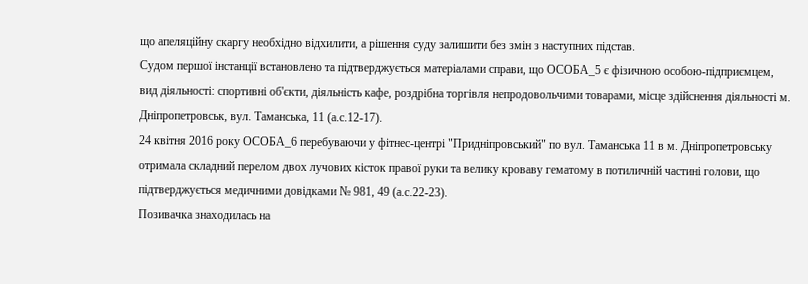що апеляційну скаргу необхідно відхилити, а рішення суду залишити без змін з наступних підстав.
Судом першої інстанції встановлено та підтверджується матеріалами справи, що ОСОБА_5 є фізичною особою-підприємцем, вид діяльності: спортивні об'єкти, діяльність кафе, роздрібна торгівля непродовольчими товарами, місце здійснення діяльності м. Дніпропетровськ, вул. Таманська, 11 (а.с.12-17).
24 квітня 2016 року ОСОБА_6 перебуваючи у фітнес-центрі "Придніпровський" по вул. Таманська 11 в м. Дніпропетровську отримала складний перелом двох лучових кісток правої руки та велику кроваву гематому в потиличній частині голови, що підтверджується медичними довідками № 981, 49 (а.с.22-23).
Позивачка знаходилась на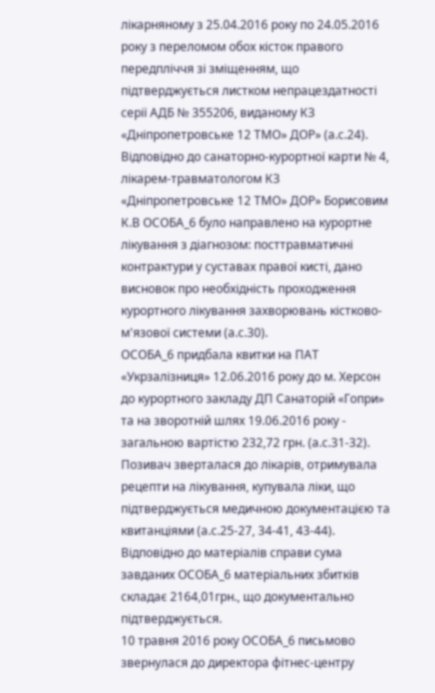лікарняному з 25.04.2016 року по 24.05.2016 року з переломом обох кісток правого передпліччя зі зміщенням, що підтверджується листком непрацездатності серії АДБ № 355206, виданому КЗ «Дніпропетровське 12 ТМО» ДОР» (а.с.24).
Відповідно до санаторно-курортної карти № 4, лікарем-травматологом КЗ «Дніпропетровське 12 ТМО» ДОР» Борисовим К.В ОСОБА_6 було направлено на курортне лікування з діагнозом: посттравматичні контрактури у суставах правої кисті, дано висновок про необхідність проходження курортного лікування захворювань кістково-м'язової системи (а.с.30).
ОСОБА_6 придбала квитки на ПАТ «Укрзалізниця» 12.06.2016 року до м. Херсон до курортного закладу ДП Санаторій «Гопри» та на зворотній шлях 19.06.2016 року - загальною вартістю 232,72 грн. (а.с.31-32).
Позивач зверталася до лікарів, отримувала рецепти на лікування, купувала ліки, що підтверджується медичною документацією та квитанціями (а.с.25-27, 34-41, 43-44).
Відповідно до матеріалів справи сума завданих ОСОБА_6 матеріальних збитків складає 2164,01грн., що документально підтверджується.
10 травня 2016 року ОСОБА_6 письмово звернулася до директора фітнес-центру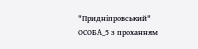"Придніпровський" ОСОБА_5 з проханням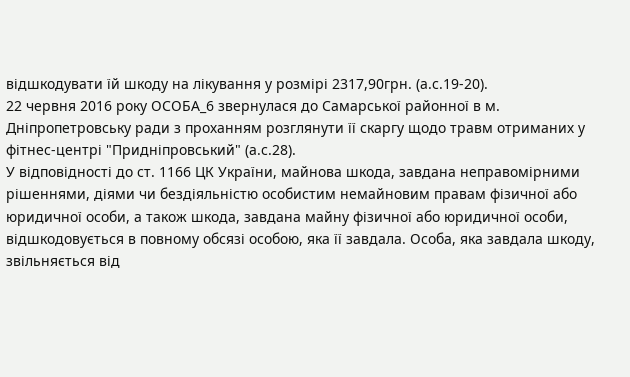відшкодувати їй шкоду на лікування у розмірі 2317,90грн. (а.с.19-20).
22 червня 2016 року ОСОБА_6 звернулася до Самарської районної в м. Дніпропетровську ради з проханням розглянути її скаргу щодо травм отриманих у фітнес-центрі "Придніпровський" (а.с.28).
У відповідності до ст. 1166 ЦК України, майнова шкода, завдана неправомірними рішеннями, діями чи бездіяльністю особистим немайновим правам фізичної або юридичної особи, а також шкода, завдана майну фізичної або юридичної особи, відшкодовується в повному обсязі особою, яка її завдала. Особа, яка завдала шкоду, звільняється від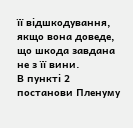її відшкодування, якщо вона доведе, що шкода завдана не з її вини.
В пункті 2 постанови Пленуму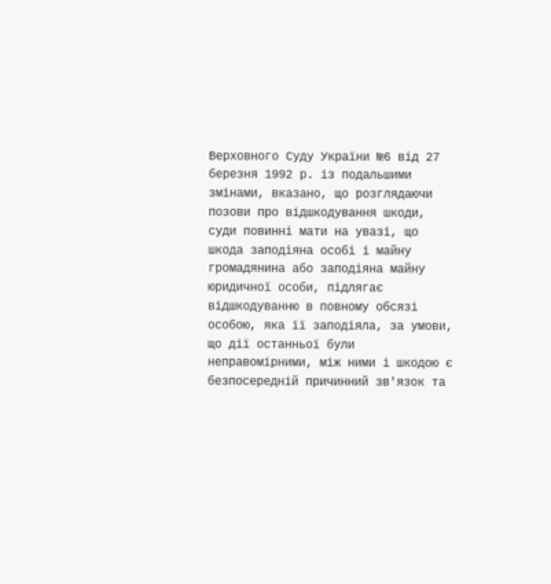Верховного Суду України №6 від 27 березня 1992 р. із подальшими змінами, вказано, що розглядаючи позови про відшкодування шкоди, суди повинні мати на увазі, що шкода заподіяна особі і майну громадянина або заподіяна майну юридичної особи, підлягає відшкодуванню в повному обсязі особою, яка її заподіяла, за умови, що дії останньої були неправомірними, між ними і шкодою є безпосередній причинний зв'язок та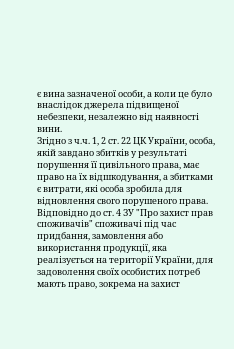є вина зазначеної особи, а коли це було внаслідок джерела підвищеної небезпеки, незалежно від наявності вини.
Згідно з ч.ч. 1, 2 ст. 22 ЦК України, особа, якій завдано збитків у результаті порушення її цивільного права, має право на їх відшкодування, а збитками є витрати, які особа зробила для відновлення свого порушеного права.
Відповідно до ст. 4 ЗУ "Про захист прав споживачів" споживачі під час придбання, замовлення або використання продукції, яка реалізується на території України, для задоволення своїх особистих потреб мають право, зокрема на захист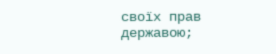своїх прав державою;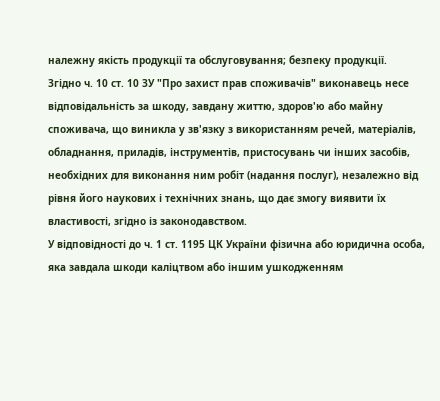належну якість продукції та обслуговування; безпеку продукції.
Згідно ч. 10 ст. 10 ЗУ "Про захист прав споживачів" виконавець несе відповідальність за шкоду, завдану життю, здоров'ю або майну споживача, що виникла у зв'язку з використанням речей, матеріалів, обладнання, приладів, інструментів, пристосувань чи інших засобів, необхідних для виконання ним робіт (надання послуг), незалежно від рівня його наукових і технічних знань, що дає змогу виявити їх властивості, згідно із законодавством.
У відповідності до ч. 1 ст. 1195 ЦК України фізична або юридична особа, яка завдала шкоди каліцтвом або іншим ушкодженням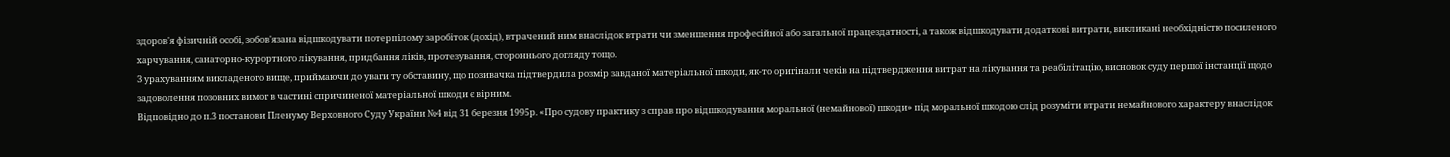здоров'я фізичній особі, зобов'язана відшкодувати потерпілому заробіток (дохід), втрачений ним внаслідок втрати чи зменшення професійної або загальної працездатності, а також відшкодувати додаткові витрати, викликані необхідністю посиленого харчування, санаторно-курортного лікування, придбання ліків, протезування, стороннього догляду тощо.
З урахуванням викладеного вище, приймаючи до уваги ту обставину, що позивачка підтвердила розмір завданої матеріальної шкоди, як-то оригінали чеків на підтвердження витрат на лікування та реабілітацію, висновок суду першої інстанції щодо задоволення позовних вимог в частині спричиненої матеріальної шкоди є вірним.
Відповідно до п.3 постанови Пленуму Верховного Суду України №4 від 31 березня 1995р. «Про судову практику з справ про відшкодування моральної (немайнової) шкоди» під моральної шкодою слід розуміти втрати немайнового характеру внаслідок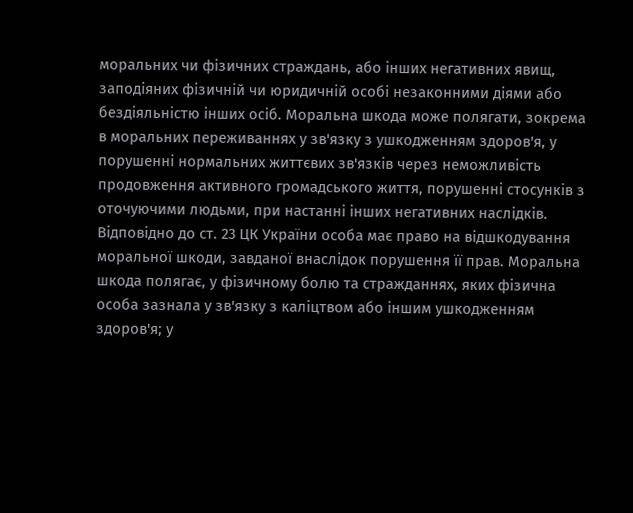моральних чи фізичних страждань, або інших негативних явищ, заподіяних фізичній чи юридичній особі незаконними діями або бездіяльністю інших осіб. Моральна шкода може полягати, зокрема в моральних переживаннях у зв'язку з ушкодженням здоров'я, у порушенні нормальних життєвих зв'язків через неможливість продовження активного громадського життя, порушенні стосунків з оточуючими людьми, при настанні інших негативних наслідків.
Відповідно до ст. 23 ЦК України особа має право на відшкодування моральної шкоди, завданої внаслідок порушення її прав. Моральна шкода полягає, у фізичному болю та стражданнях, яких фізична особа зазнала у зв'язку з каліцтвом або іншим ушкодженням здоров'я; у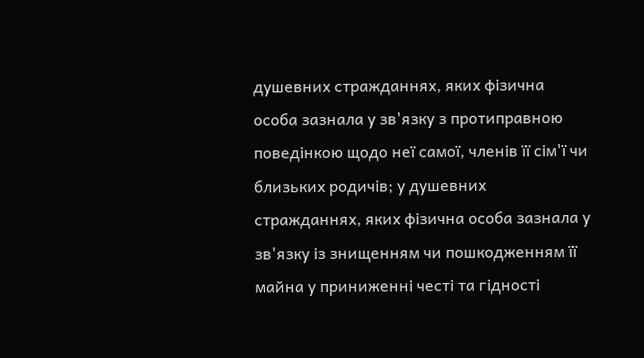душевних стражданнях, яких фізична особа зазнала у зв'язку з протиправною поведінкою щодо неї самої, членів її сім'ї чи близьких родичів; у душевних стражданнях, яких фізична особа зазнала у зв'язку із знищенням чи пошкодженням її майна у приниженні честі та гідності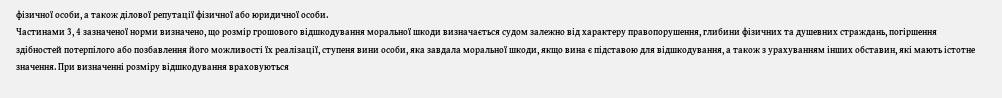фізичної особи, а також ділової репутації фізичної або юридичної особи.
Частинами 3, 4 зазначеної норми визначено, що розмір грошового відшкодування моральної шкоди визначається судом залежно від характеру правопорушення, глибини фізичних та душевних страждань, погіршення здібностей потерпілого або позбавлення його можливості їх реалізації, ступеня вини особи, яка завдала моральної шкоди, якщо вина є підставою для відшкодування, а також з урахуванням інших обставин, які мають істотне значення. При визначенні розміру відшкодування враховуються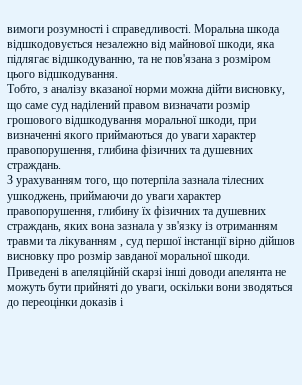вимоги розумності і справедливості. Моральна шкода відшкодовується незалежно від майнової шкоди, яка підлягає відшкодуванню, та не пов'язана з розміром цього відшкодування.
Тобто, з аналізу вказаної норми можна дійти висновку, що саме суд наділений правом визначати розмір грошового відшкодування моральної шкоди, при визначенні якого приймаються до уваги характер правопорушення, глибина фізичних та душевних страждань.
З урахуванням того, що потерпіла зазнала тілесних ушкоджень, приймаючи до уваги характер правопорушення, глибину їх фізичних та душевних страждань, яких вона зазнала у зв'язку із отриманням травми та лікуванням , суд першої інстанції вірно дійшов висновку про розмір завданої моральної шкоди.
Приведені в апеляційній скарзі інші доводи апелянта не можуть бути прийняті до уваги, оскільки вони зводяться до переоцінки доказів і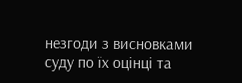незгоди з висновками суду по їх оцінці та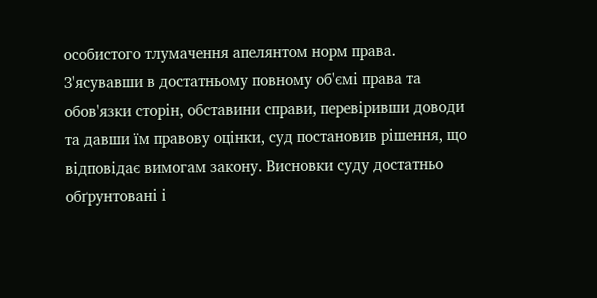особистого тлумачення апелянтом норм права.
З'ясувавши в достатньому повному об'ємі права та обов'язки сторін, обставини справи, перевіривши доводи та давши їм правову оцінки, суд постановив рішення, що відповідає вимогам закону. Висновки суду достатньо обґрунтовані і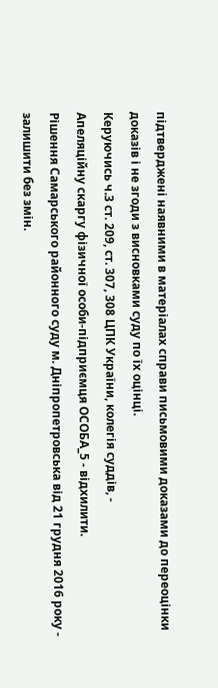підтверджені наявними в матеріалах справи письмовими доказами до переоцінки доказів і не згоди з висновками суду по їх оцінці.
Керуючись ч.3 ст. 209, ст. 307, 308 ЦПК України, колегія суддів, -
Апеляційну скаргу фізичної особи-підприємця ОСОБА_5 - відхилити.
Рішення Самарського районного суду м. Дніпропетровська від 21 грудня 2016 року - залишити без змін.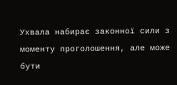Ухвала набирає законної сили з моменту проголошення, але може бути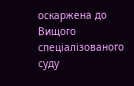оскаржена до Вищого спеціалізованого суду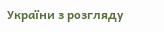України з розгляду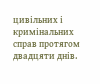цивільних і кримінальних справ протягом двадцяти днів.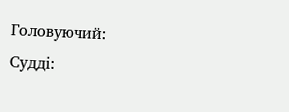Головуючий:
Судді: